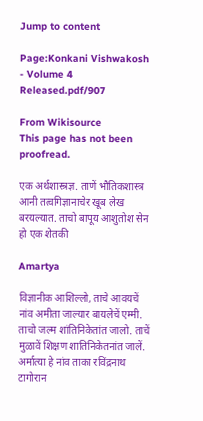Jump to content

Page:Konkani Vishwakosh - Volume 4 Released.pdf/907

From Wikisource
This page has not been proofread.

एक अर्थशास्त्रज्ञ. ताणें भौतिकशास्त्र आनी तत्वगिज्ञानाचेर खूब लेख बरयल्यात. ताचो बापूय आशुतोश सेन हो एक शेतकी

Amartya

विज्ञानीक आशिल्लो, ताचे आवयचें नांव अमीता जाल्यार बायलेचें एम्मी. ताचो जल्म शांतिनिकेतांत जालो. ताचें मुळावें शिक्षण शातिनिकेतनांत जालें. अर्मात्या हे नांव ताका रविंद्रनाथ टागोरान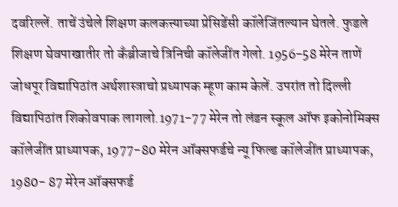दवरिल्लें. ताचें उंचेले शिक्षण कलकत्त्याच्या प्रेसिडेंसी कॉलेजिंतल्यान घेतले. फुडले शिक्षण घेवपाखातीर तो कँब्रीजाचे त्रिनिची कॉलेजींत गेलो. 1956-58 मेरेन ताणें जोधपूर विद्यापिठांत अर्थशास्त्राचो प्रध्यापक म्हूण काम केलें. उपरांत तो दिल्ली विद्यापिठांत शिकोवपाक लागलो.1971-77 मेरेन तो लंडन स्कूल ऑफ इकोनोमिक्स कॉलेजींत प्राध्यापक, 1977-80 मेरेन ऑक्सफर्डचे न्यू फिल्ड कॉलेजींत प्राध्यापक, 1980- 87 मेरेन ऑक्सफर्ड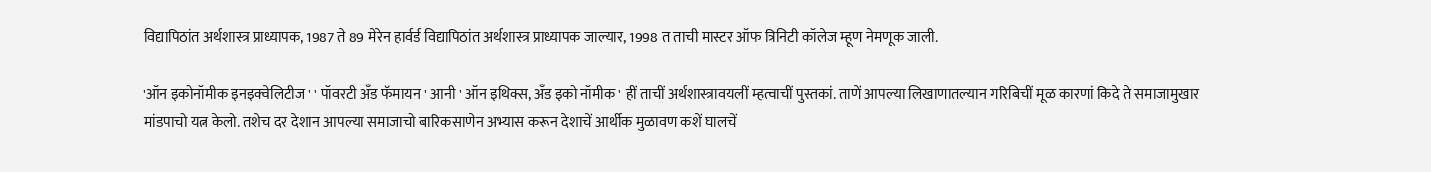विद्यापिठांत अर्थशास्त्र प्राध्यापक, 1987 ते 89 मेरेन हार्वर्ड विद्यापिठांत अर्थशास्त्र प्राध्यापक जाल्यार, 1998 त ताची मास्टर ऑफ त्रिनिटी कॉलेज म्हूण नेमणूक जाली.

'ऑन इकोनॉमीक इनइक्वेलिटीज ' ' पॉवरटी अँड फॅमायन ' आनी ' ऑन इथिक्स, अँड इको नॉमीक ' हीं ताचीं अर्थशास्त्रावयलीं म्हत्वाचीं पुस्तकां. ताणें आपल्या लिखाणातल्यान गरिबिचीं मूळ कारणां किदे ते समाजामुखार मांडपाचो यत्न केलो. तशेच दर देशान आपल्या समाजाचो बारिकसाणेन अभ्यास करून देशाचें आर्थीक मुळावण कशें घालचें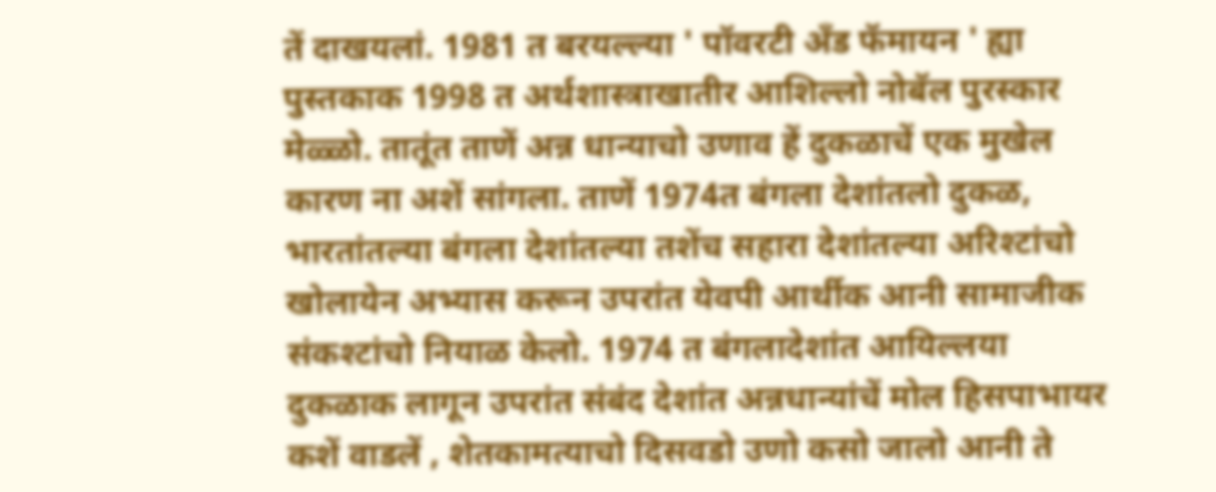तें दाखयलां. 1981 त बरयल्ल्या ' पॉवरटी अँड फॅमायन ' ह्या पुस्तकाक 1998 त अर्थशास्त्राखातीर आशिल्लो नोबॅल पुरस्कार मेळ्ळो. तातूंत ताणें अन्न धान्याचो उणाव हें दुकळाचें एक मुखेल कारण ना अशें सांगला. ताणें 1974त बंगला देशांतलो दुकळ, भारतांतल्या बंगला देशांतल्या तशेंच सहारा देशांतल्या अरिश्टांचो खोलायेन अभ्यास करून उपरांत येवपी आर्थीक आनी सामाजीक संकश्टांचो नियाळ केलो. 1974 त बंगलादेशांत आयिल्लया दुकळाक लागून उपरांत संबंद देशांत अन्नधान्यांचें मोल हिसपाभायर कशें वाडलें , शेतकामत्याचो दिसवडो उणो कसो जालो आनी ते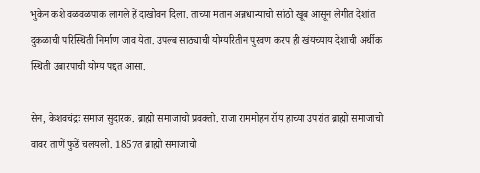भुकेन कशे वळवळपाक लागले हें दाखोवन दिला. ताच्या मतान अन्नधान्याचो सांठो खूब आसून लेगीत देशांत दुकळाची परिस्थिती निर्माण जाव येता. उपल्ब साठ्याची योग्यरितीन पुरवण करप ही खंयच्याय देशाची अर्थीक स्थिती उबारपाची योग्य पद्दत आसा.

सेन, केशवचंद्रः समाज सुदारक. ब्राह्मो समाजाचो प्रवक्तो. राजा राममोहन रॉय हाच्या उपरांत ब्राह्मो समाजाचो वावर ताणें फुडें चलयलो. 1857त ब्राह्मो समाजाचो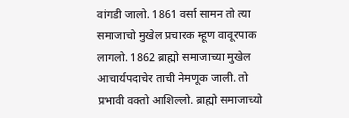वांगडी जालो. 1861 वर्सा सामन तो त्या समाजाचो मुखेल प्रचारक म्हूण वावूरपाक लागलो. 1862 ब्राह्मो समाजाच्या मुखेल आचार्यपदाचेर ताची नेमणूक जाली. तो प्रभावी वक्तो आशिल्लो. ब्राह्मो समाजाच्यो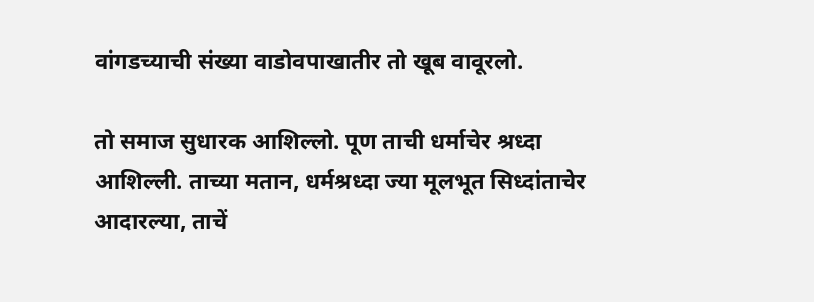वांगडच्याची संख्या वाडोवपाखातीर तो खूब वावूरलो.

तो समाज सुधारक आशिल्लो. पूण ताची धर्माचेर श्रध्दा आशिल्ली. ताच्या मतान, धर्मश्रध्दा ज्या मूलभूत सिध्दांताचेर आदारल्या, ताचें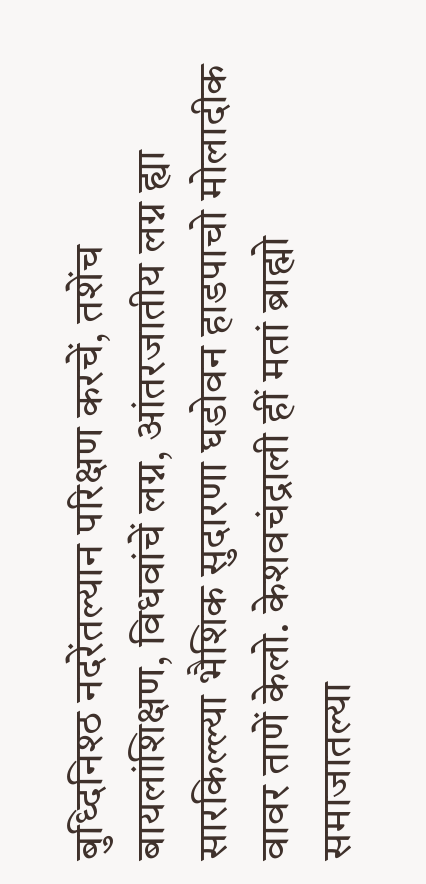बुध्दिनिश्ठ नदरेंतल्यान परिक्षण करचें, तशेंच बायलांशिक्षण, विधवांचें लग्न, आंतरजातीय लग्न ह्या सारकिल्ल्या भैशिक सुदारणा घडोवन हाडपाचो मोलादीक वावर ताणें केलो. केशवचंद्राली हीं मतां ब्राह्मो समाजातल्या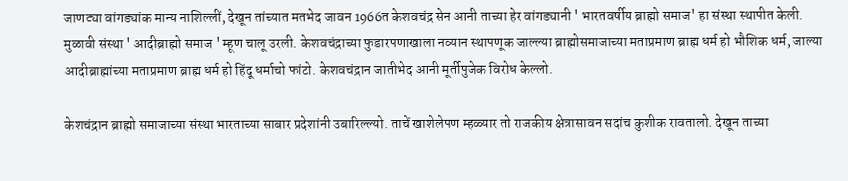जाणट्या वांगड्यांक मान्य नाशिल्लीं, देखून तांच्यात मतभेद जावन 1966त केशवचंद्र सेन आनी ताच्या हेर वांगड्यानी ' भारतवर्षीय ब्राह्मो समाज' हा संस्था स्थापीत केली. मुळावी संस्था ' आदीब्राह्मो समाज ' म्हूण चालू उरली. केशवचंद्राच्या फुडारपणाखाला नव्यान स्थापणूक जाल्ल्या ब्राह्मोसमाजाच्या मताप्रमाण ब्राह्म धर्म हो भौशिक धर्म, जाल्या आदीब्राह्मांच्या मताप्रमाण ब्राह्म धर्म हो हिंदू धर्माचो फांटो. केशवचंद्रान जातीभेद आनी मूर्तीपुजेक विरोध केल्लो.

केशचंद्रान ब्राह्मो समाजाच्या संस्था भारताच्या साबार प्रदेशांनी उबारिल्ल्यो. ताचें खाशेलेपण म्हळ्यार तो राजकीय क्षेत्रासावन सदांच कुशीक रावतालो. देखून ताच्या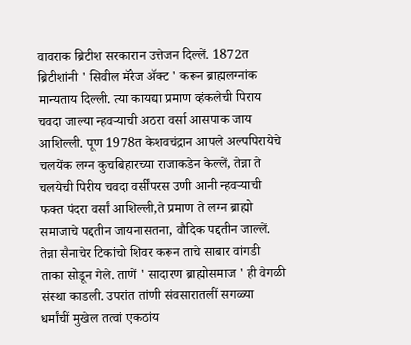वावराक ब्रिटीश सरकारान उत्तेजन दिल्लें. 1872त ब्रिटीशांनी ' सिवील मॅरेज ॲक्ट ' करून ब्राह्मलग्नांक मान्यताय दिल्ली. त्या कायद्या प्रमाण व्हंकलेची पिराय चवदा जाल्या न्हवऱ्याची अठरा वर्सा आसपाक जाय आशिल्ली. पूण 1978त केशवचंद्रान आपले अल्पपिरायेचे चलयेंक लग्न कुचबिहारच्या राजाकडेन केल्लें, तेन्ना ते चलयेची पिरीय चवदा वर्सींपरस उणी आनी न्हवऱ्याची फक्त पंदरा वर्सां आशिल्ली,ते प्रमाण ते लग्न ब्राह्मो समाजाचे पद्दतीन जायनासतना, वौदिक पद्दतीन जाल्लें. तेन्ना सैनाचेर टिकांचो शिवर करून ताचे साबार वांगडी ताका सोडून गेले. ताणें ' सादारण ब्राह्मोसमाज ' ही वेगळी संस्था काडली. उपरांत तांणी संवसारातलीं सगळ्या धर्मांचीं मुखेल तत्वां एकठांय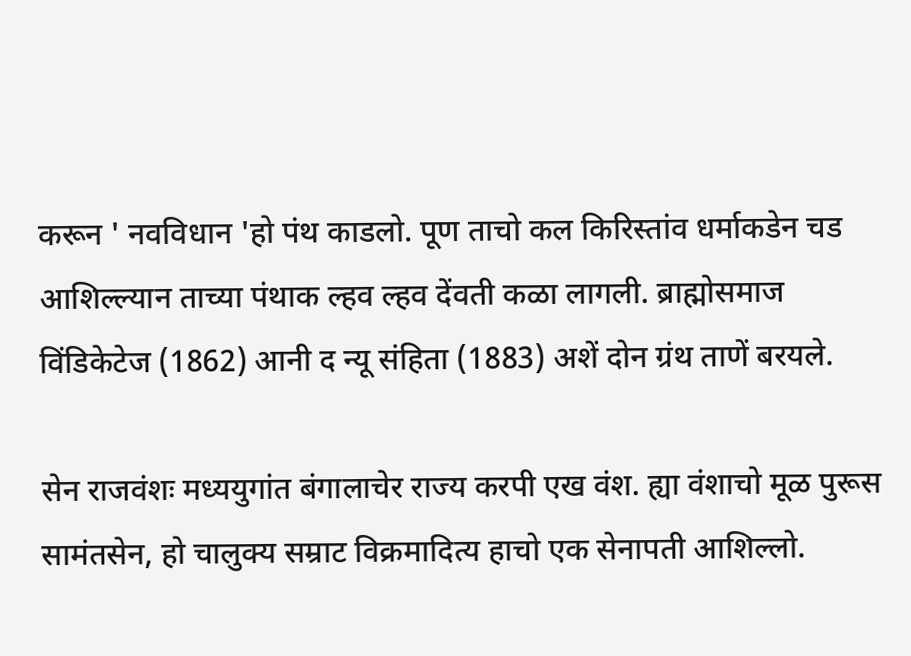करून ' नवविधान 'हो पंथ काडलो. पूण ताचो कल किरिस्तांव धर्माकडेन चड आशिल्ल्यान ताच्या पंथाक ल्हव ल्हव देंवती कळा लागली. ब्राह्मोसमाज विंडिकेटेज (1862) आनी द न्यू संहिता (1883) अशें दोन ग्रंथ ताणें बरयले.

सेन राजवंशः मध्ययुगांत बंगालाचेर राज्य करपी एख वंश. ह्या वंशाचो मूळ पुरूस सामंतसेन, हो चालुक्य सम्राट विक्रमादित्य हाचो एक सेनापती आशिल्लो.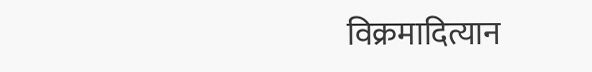विक्रमादित्यान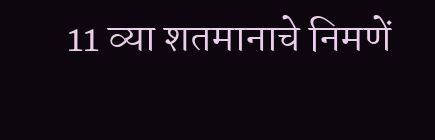11 व्या शतमानाचे निमणें